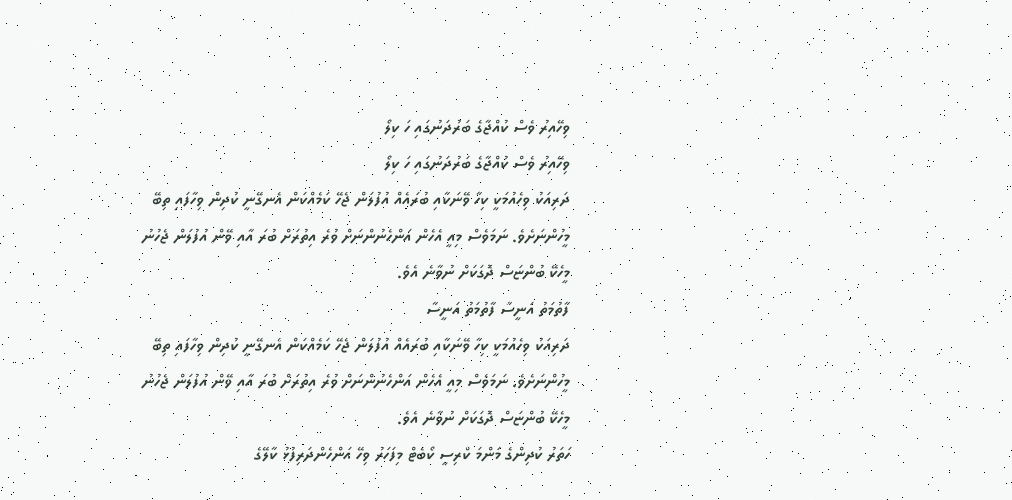ވިހޭއިރު ވެސް ކުއްޖާގެ ބަރުދަނުގައި ހަ ކިލޯ
ވިހޭއިރު ވެސް ކުއްޖާގެ ބަރުދަނުގައި ހަ ކިލޯ
ދަރިއަކު ވިހެއުމަކީ ކިހާ ވޭނަކާއި ބުރައެއް އުފުލަން ޖެހޭ ކަމެއްކަން އެނގޭނީ ކުދިން ވިހާފައި ތިބޭ މީހުންނަށެވެ. ނަމަވެސް މިއީ އެހެން އަންހެނުންނަށް ވުރެ އިތުރަށް ބުރަ އާއި ވޭން އުފުލަން ޖެހުނު މީހެކޭ ބުންޏަސް ދޮގަކަށް ނުވާނެ އެވެ.
ފާތުމަތު އަނީސާ ފާތުމަތު އަނީސާ
ދަރިއަކު ވިހެއުމަކީ ކިހާ ވޭނަކާއި ބުރައެއް އުފުލަން ޖެހޭ ކަމެއްކަން އެނގޭނީ ކުދިން ވިހާފައި ތިބޭ މީހުންނަށެވެ. ނަމަވެސް މިއީ އެހެން އަންހެނުންނަށް ވުރެ އިތުރަށް ބުރަ އާއި ވޭން އުފުލަން ޖެހުނު މީހެކޭ ބުންޏަސް ދޮގަކަށް ނުވާނެ އެވެ.
ހަތަރު ކުދިންގެ މަންމަ ކްރިސީ ކޯބެޓް މިފަހަރު ވިހޭ އަންހެންދަރިފުޅު ކާލޭގެ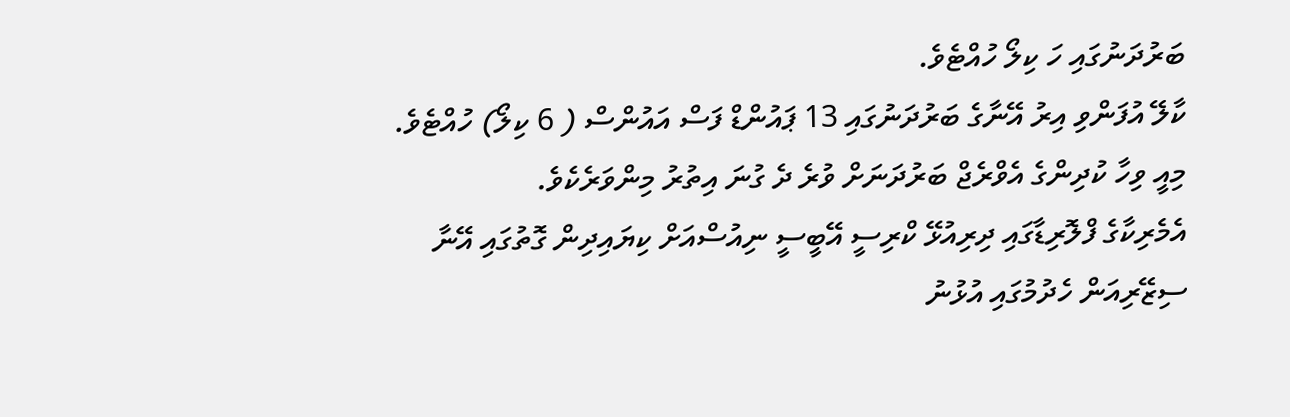ބަރުދަނުގައި ހަ ކިލޯ ހުއްޓެވެ.
ކާލޭ އުފަންވި އިރު އޭނާގެ ބަރުދަނުގައި 13 ޕައުންޑް ފަސް އައުންސް ( 6 ކިލޯ) ހުއްޓެވެ. މިއީ ވިހާ ކުދިންގެ އެވްރެޖް ބަރުދަނަށް ވުރެ ދެ ގުނަ އިތުރު މިންވަރެކެވެ.
އެމެރިކާގެ ފްލޮރިޑާގައި ދިރިއުޅޭ ކްރިސީ އޭބީސީ ނިއުސްއަށް ކިޔައިދިން ގޮތުގައި އޭނާ ސިޒޭރިއަން ހެދުމުގައި އުޅުނު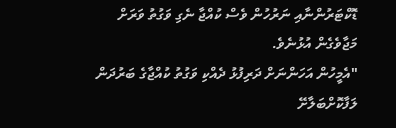ޑޮކްޓަރުންނާއި ނަރުހުން ވެސް ކުއްޖާ ނެގި ވަގުތު ވަރަށް މަޖާވެގެން އުޅުނެވެ.
"އެމީހުން އަހަންނަށް ދަރިފުޅު ދެއްކި ވަގުތު ކުއްޖާގެ ބަރުދަން ލަފާކޮށްބަލާށޭ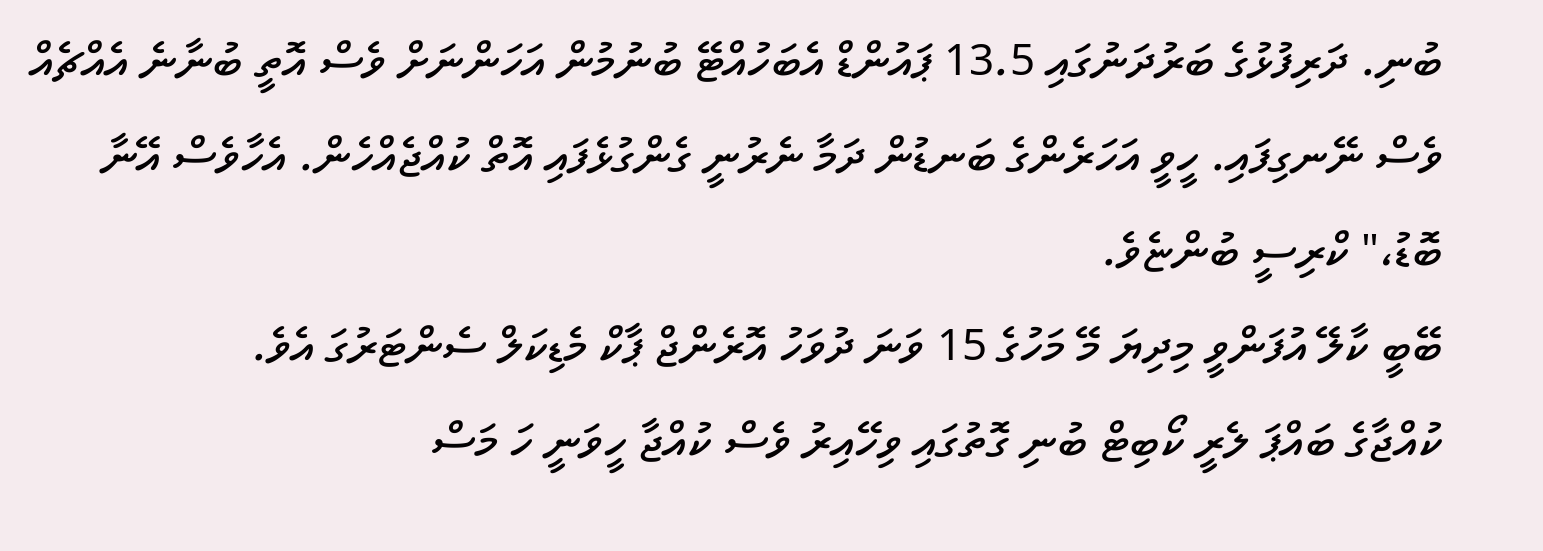ބުނި. ދަރިފުޅުގެ ބަރުދަނުގައި 13.5 ޕައުންޑް އެބަހުއްޓޭ ބުނުމުން އަހަންނަށް ވެސް އޮތީ ބުނާނެ އެއްޗެއް ވެސް ނޭނގިފައި. ހީވީ އަހަރެންގެ ބަނޑުން ދަމާ ނެރުނީ ގެންގުޅެފައި އޮތް ކުއްޖެއްހެން. އެހާވެސް އޭނާ ބޮޑު،" ކްރިސީ ބުންޏެވެ.
ބޭބީ ކާލޭ އުފަންވީ މިދިޔަ މޭ މަހުގެ 15 ވަނަ ދުވަހު އޮރެންޖް ޕާކް މެޑިކަލް ސެންޓަރުގަ އެވެ.
ކުއްޖާގެ ބައްޕަ ލެރީ ކޯބިޓް ބުނި ގޮތުގައި ވިހޭއިރު ވެސް ކުއްޖާ ހީވަނީ ހަ މަސް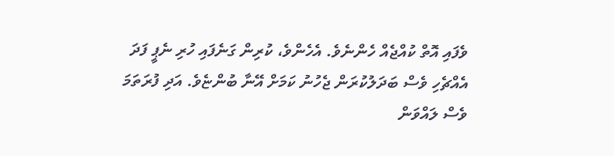ވެފައި އޮތް ކުއްޖެއް ހެންނެވެ. އެހެންވެ، ކުރިން ގަނެފައި ހުރި ނެޕީ ފަދަ އެއްޗެހި ވެސް ބަދަލުކުރަން ޖެހުނު ކަމަށް އޭނާ ބުންޏެވެ. އަދި ފުރަތަމަ ވެސް ލައްވަން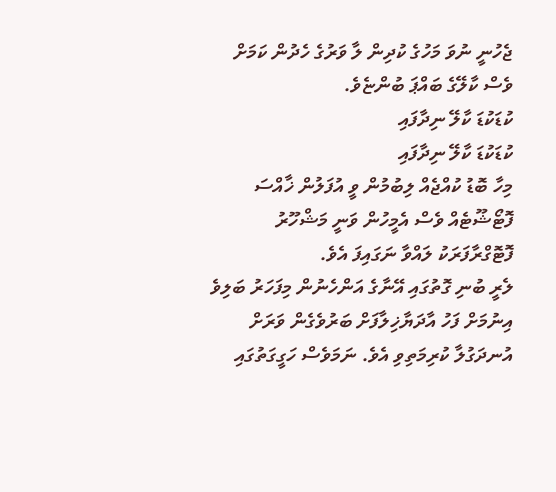ޖެހުނީ ނުވަ މަހުގެ ކުދިން ލާ ވަރުގެ ހެދުން ކަމަށް ވެސް ކާލޭގެ ބައްޕަ ބުންޏެވެ.
ކުޑަކުޑަ ކާލޭ ނިދާފައި
ކުޑަކުޑަ ކާލޭ ނިދާފައި
މިހާ ބޮޑު ކުއްޖެއް ލިބުމުން ވީ އުފަލުން ޚާއްސަ ފޮޓޯޝޫޓެއް ވެސް އެމީހުން ވަނީ މަޝްހޫރު ފޮޓޮގްރާފަރަކު ލައްވާ ނަގައިފަ އެވެ.
ލެރީ ބުނި ގޮތުގައި އޭނާގެ އަންހެނުން މިފަހަރު ބަލިވެ އިނުމަށް ފަހު އާދަޔާޚިލާފަށް ބަރުވެގެން ވަރަށް އުނދަގުލާ ކުރިމަތިވި އެވެ. ނަމަވެސް ހަގީގަތުގައި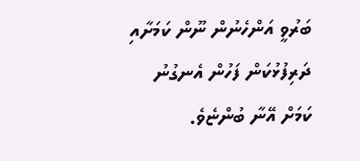ބަރުވީ އަންހެނުން ނޫން ކަމަށާއި ދަރިފުޅުކަން ފަހުން އެނގުނު ކަމަށް އޭނާ ބުންޏެވެ.